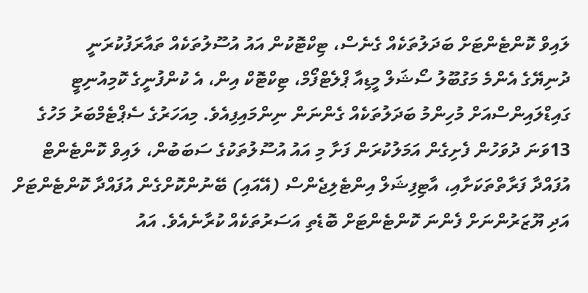ލައިވް ކޮންޓެންޓަށް ބަދަލުތަކެއް ގެނެސް، ޓިކްޓޮކުން އައު އުސޫލުތަކެއް ތައާރަފުކުރަނީ
ދުނިޔޭގެ އެންމެ މަގުބޫލު ސޯޝަލް މީޑިއާ ޕްލެޓްފޯމް، ޓިކްޓޮކް އިން، އެ ކުންފުނީގެ ކޮމިއުނިޓީ ގައިޑްލައިންސްއަށް މުހިންމު ބަދަލުތަކެއް ގެންނަން ނިންމައިފިއެވެ. މިއަހަރުގެ ސެޕްޓެމްބަރު މަހުގެ 13ވަނަ ދުވަހުން ފެށިގެން އަމަލުކުރަން ފަށާ މި އައު އުސޫލުތަކުގެ ސަބަބުން، ލައިވް ކޮންޓެންޓް އުފައްދާ ފަރާތްތަކަށާއި، އާޓިފިޝަލް އިންޓެލިޖެންސް (އޭއައި) ބޭނުންކޮށްގެން އުފައްދާ ކޮންޓެންޓަށް އަދި ޔޫޒަރުންނަށް ފެންނަ ކޮންޓެންޓަށް ބޮޑެތި އަސަރުތަކެއް ކުރާނެއެވެ. އައު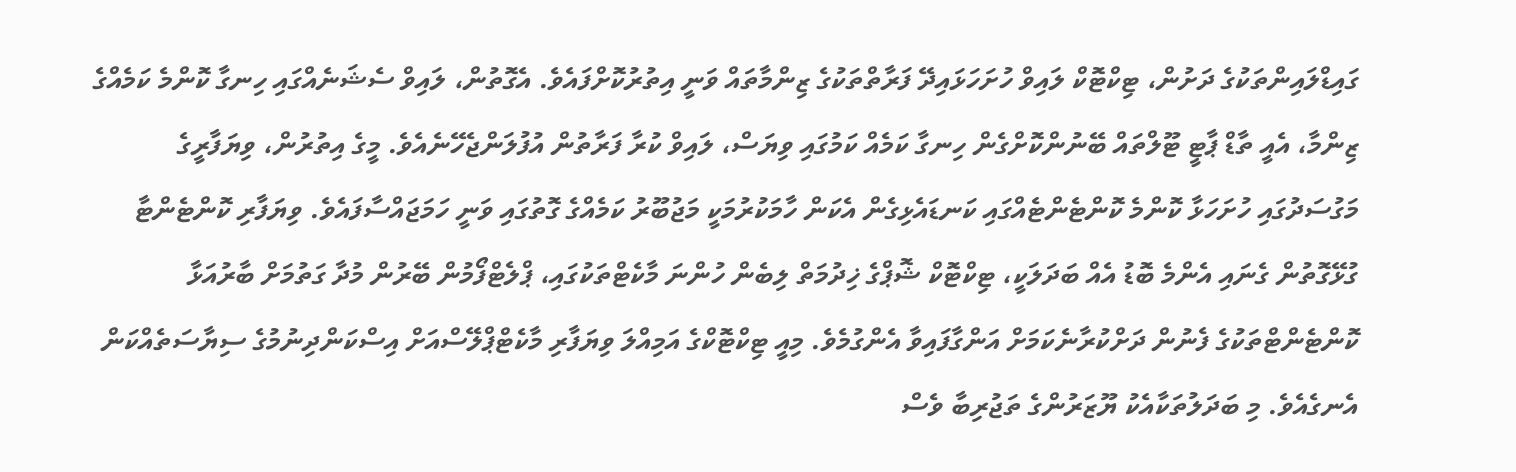ގައިޑްލައިންތަކުގެ ދަށުން، ޓިކްޓޮކް ލައިވް ހުށަހަޅައިދޭ ފަރާތްތަކުގެ ޒިންމާތައް ވަނީ އިތުރުކޮށްފައެވެ. އެގޮތުން، ލައިވް ސެޝަނެއްގައި ހިނގާ ކޮންމެ ކަމެއްގެ ޒިންމާ، އެއީ ތާޑް ޕާޓީ ޓޫލްތައް ބޭނުންކޮށްގެން ހިނގާ ކަމެއް ކަމުގައި ވިޔަސް، ލައިވް ކުރާ ފަރާތުން އުފުލަންޖެހޭނެއެވެ. މީގެ އިތުރުން، ވިޔަފާރީގެ މަގުސަދުގައި ހުށަހަޅާ ކޮންމެ ކޮންޓެންޓެއްގައި ކަނޑައެޅިގެން އެކަން ހާމަކުރުމަކީ މަޖުބޫރު ކަމެއްގެ ގޮތުގައި ވަނީ ހަމަޖައްސާފައެވެ. ވިޔަފާރި ކޮންޓެންޓާ ގުޅޭގޮތުން ގެނައި އެންމެ ބޮޑު އެއް ބަދަލަކީ، ޓިކްޓޮކް ޝޮޕްގެ ޚިދުމަތް ލިބެން ހުންނަ މާކެޓްތަކުގައި، ޕްލެޓްފޯމުން ބޭރުން މުދާ ގަތުމަށް ބާރުއަޅާ ކޮންޓެންޓްތަކުގެ ފެނުން ދަށްކުރާނެކަމަށް އަންގާފައިވާ އެންގުމެވެ. މިއީ ޓިކްޓޮކްގެ އަމިއްލަ ވިޔަފާރި މާކެޓްޕްލޭސްއަށް އިސްކަންދިނުމުގެ ސިޔާސަތެއްކަން އެނގެއެވެ. މި ބަދަލުތަކާއެކު ޔޫޒަރުންގެ ތަޖުރިބާ ވެސް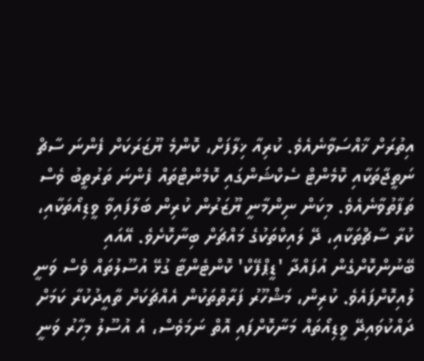އިތުރަށް ޚާއްސަވާނެއެވެ. ކުރިއާ ޚިލާފަށް، ކޮންމެ ޔޫޒަރަކަށް ފެންނަ ސާޗް ނަތީޖާތަކާއި ކޮމެންޓް ސެކްޝަންގައި ކޮމެންޓްތައް ފެންނަ ތަރުތީބު ވެސް ތަފާތުވާނެއެވެ. މިކަން ނިންމާނީ ޔޫޒަރުން ކުރިން ބަލާފައިވާ ވީޑިއޯތަކާއި، ކުރާ ސާޗްތަކާއި، ދޭ ލައިކްތަކުގެ މައްޗަށް ބިނާކޮށެވެ. އޭއައި ބޭނުންކޮށްގެން އުފައްދާ 'ޑީޕްފޭކް' ކޮންޓެންޓާ ގުޅޭ އުސޫލުތައް ވެސް ވަނީ ލުއިކޮށްފައެވެ. ކުރިން، މަޝްހޫރު ފަރާތްތަކުން އެއްޗަކަށް ތާއީދުކުރާ ކަމަށް ދައްކުވައިދޭ ވީޑިއޯތައް މަނާކޮށްފައި އޮތް ނަމަވެސް، އެ އުސޫލު މިހާރު ވަނީ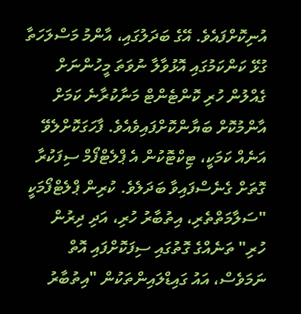އުނިކޮށްފައެވެ. އޭގެ ބަދަލުގައި، އާންމު މަސްލަހަތާ ގުޅޭ ކަންކަމުގައި އޮޅުވާލާ ނުވަތަ މީހުންނަށް ގެއްލުން ހުރި ކޮންޓެންޓް މަނާކުރާނެ ކަމަށް އާންމުކޮށް ބަޔާންކޮށްފައިވެއެވެ. ފާހަގަކޮށްލެވޭ އަނެއް ކަމަކީ، ޓިކްޓޮކުން އެ ޕްލެޓްފޯމް ސިފަކުރާ ގޮތަށް ގެނެސްފައިވާ ބަދަލެވެ. ކުރިން ޕްލެޓްފޯމަކީ "ސަލާމަތްތެރި، އިތުބާރު ހުރި، އަދި ދިރުން ހުރި" ތަނެއްގެ ގޮތުގައި ސިފަކޮށްފައި އޮތް ނަމަވެސް، އައު ގައިޑްލައިންތަކުން "އިތުބާރު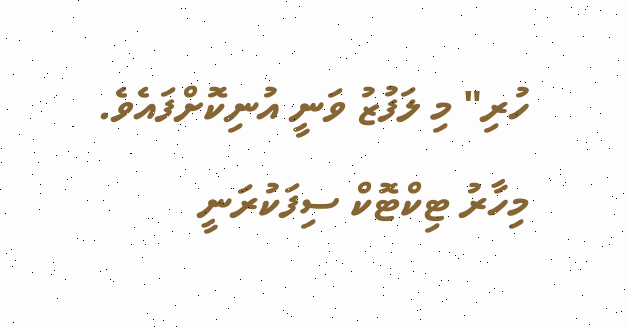ހުރި" މި ލަފުޒު ވަނީ އުނިކޮށްފައެވެ. މިހާރު ޓިކްޓޮކް ސިފަކުރަނީ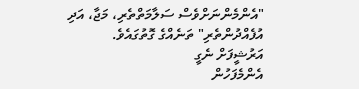"އެންމެންނަށްވެސް ސަލާމަތްތެރި، މަޖާ، އަދި އުފެއްދުންތެރި" ތަނެއްގެ ގޮތުގައެވެ.
އަރުޝީފަށް ނެގީ
އެންމެފަހުން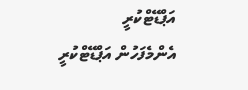އަޕްޑޭޓްކުރީ
އެންމެފަހުން އަޕްޑޭޓްކުރީ